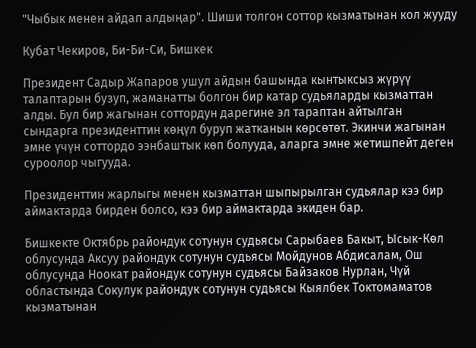"Чыбык менен айдап алдыңар". Шиши толгон соттор кызматынан кол жууду

Кубат Чекиров, Би-Би-Си, Бишкек

Президент Садыр Жапаров ушул айдын башында кынтыксыз жүрүү талаптарын бузуп, жаманатты болгон бир катар судьяларды кызматтан алды. Бул бир жагынан соттордун дарегине эл тараптан айтылган сындарга президенттин көңүл буруп жатканын көрсөтөт. Экинчи жагынан эмне үчүн соттордо ээнбаштык көп болууда, аларга эмне жетишпейт деген суроолор чыгууда.

Президенттин жарлыгы менен кызматтан шыпырылган судьялар кээ бир аймактарда бирден болсо, кээ бир аймактарда экиден бар.

Бишкекте Октябрь райондук сотунун судьясы Сарыбаев Бакыт, Ысык-Көл облусунда Аксуу райондук сотунун судьясы Мойдунов Абдисалам, Ош облусунда Ноокат райондук сотунун судьясы Байзаков Нурлан, Чүй областында Сокулук райондук сотунун судьясы Кыялбек Токтомаматов кызматынан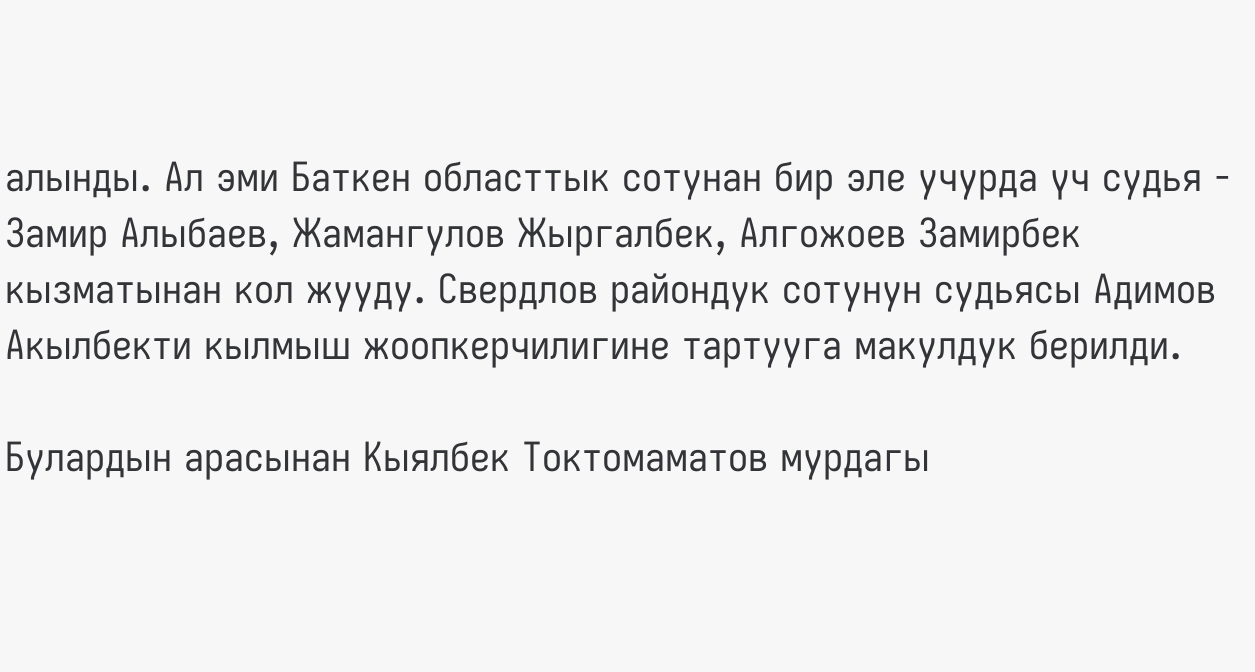алынды. Ал эми Баткен областтык сотунан бир эле учурда үч судья - Замир Алыбаев, Жамангулов Жыргалбек, Алгожоев Замирбек кызматынан кол жууду. Свердлов райондук сотунун судьясы Адимов Акылбекти кылмыш жоопкерчилигине тартууга макулдук берилди.

Булардын арасынан Кыялбек Токтомаматов мурдагы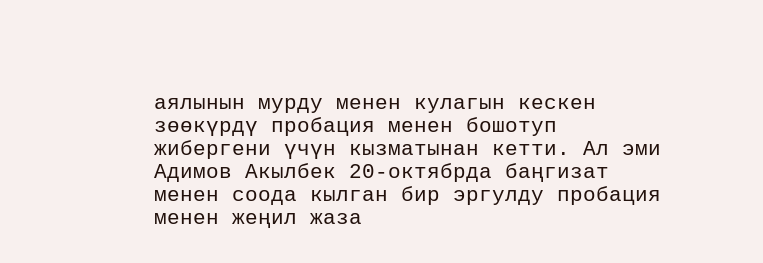аялынын мурду менен кулагын кескен зөөкүрдү пробация менен бошотуп жибергени үчүн кызматынан кетти. Ал эми Адимов Акылбек 20-октябрда баңгизат менен соода кылган бир эргулду пробация менен жеңил жаза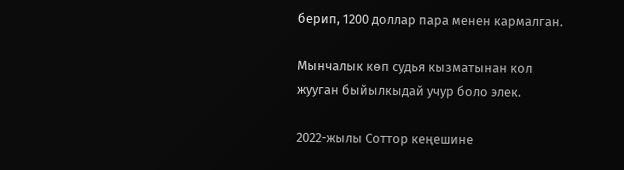берип, 1200 доллар пара менен кармалган.

Мынчалык көп судья кызматынан кол жууган быйылкыдай учур боло элек.

2022-жылы Соттор кеңешине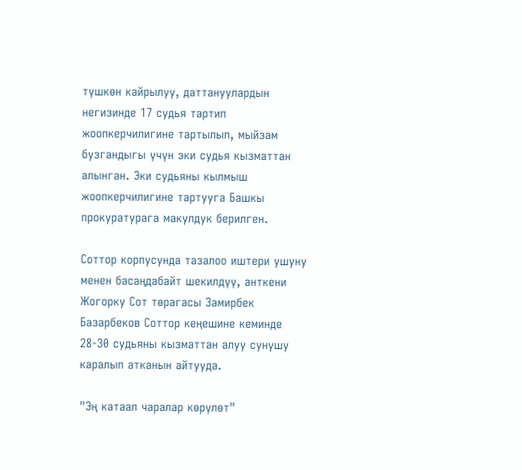түшкөн кайрылуу, даттануулардын негизинде 17 судья тартип жоопкерчилигине тартылып, мыйзам бузгандыгы үчүн эки судья кызматтан алынган. Эки судьяны кылмыш жоопкерчилигине тартууга Башкы прокуратурага макулдук берилген.

Соттор корпусунда тазалоо иштери ушуну менен басаңдабайт шекилдүү, анткени Жогорку Сот төрагасы Замирбек Базарбеков Соттор кеңешине кеминде 28-30 судьяны кызматтан алуу сунушу каралып атканын айтууда.

"Эң катаал чаралар көрүлөт"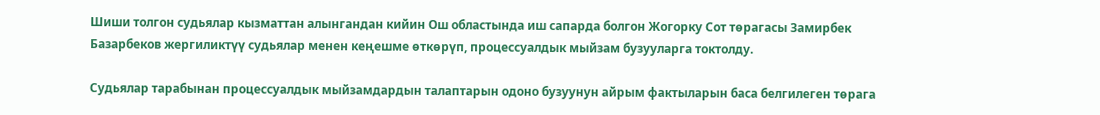Шиши толгон судьялар кызматтан алынгандан кийин Ош областында иш сапарда болгон Жогорку Сот төрагасы Замирбек Базарбеков жергиликтүү судьялар менен кеңешме өткөрүп, процессуалдык мыйзам бузууларга токтолду.

Судьялар тарабынан процессуалдык мыйзамдардын талаптарын одоно бузуунун айрым фактыларын баса белгилеген төрага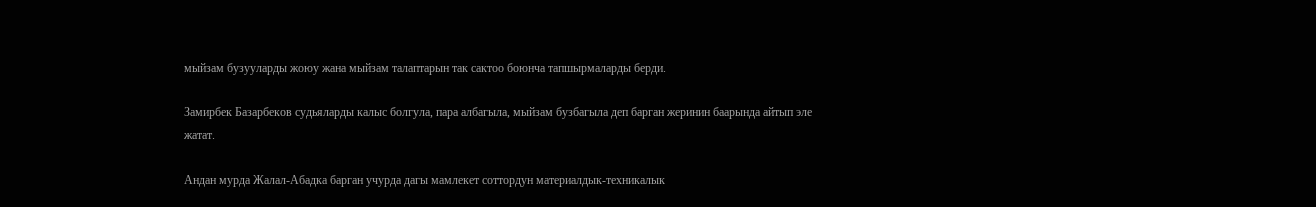мыйзам бузууларды жоюу жана мыйзам талаптарын так сактоо боюнча тапшырмаларды берди.

Замирбек Базарбеков судьяларды калыс болгула, пара албагыла, мыйзам бузбагыла деп барган жеринин баарында айтып эле жатат.

Андан мурда Жалал-Абадка барган учурда дагы мамлекет соттордун материалдык-техникалык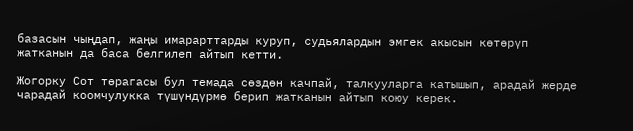базасын чыңдап, жаңы имарарттарды куруп, судьялардын эмгек акысын көтөрүп жатканын да баса белгилеп айтып кетти.

Жогорку Сот төрагасы бул темада сөздөн качпай, талкууларга катышып, арадай жерде чарадай коомчулукка түшүндүрмө берип жатканын айтып коюу керек.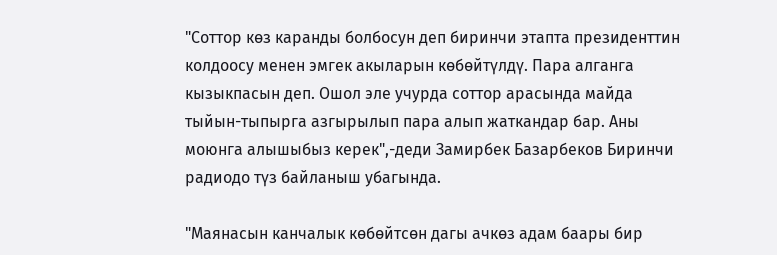"Соттор көз каранды болбосун деп биринчи этапта президенттин колдоосу менен эмгек акыларын көбөйтүлдү. Пара алганга кызыкпасын деп. Ошол эле учурда соттор арасында майда тыйын-тыпырга азгырылып пара алып жаткандар бар. Аны моюнга алышыбыз керек",-деди Замирбек Базарбеков Биринчи радиодо түз байланыш убагында.

"Маянасын канчалык көбөйтсөн дагы ачкөз адам баары бир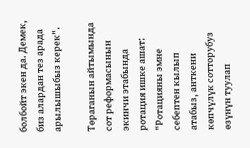болбойт экен да. Демек, биз алардан тез арада арылышыбыз керек".

Төраганын айтымында сот реформасынын экинчи этабында ротация ишке ашат: "Ротацияны эмне себептен кылып атабыз, анткени көпчүлүк сотторубуз өзүнүн туулап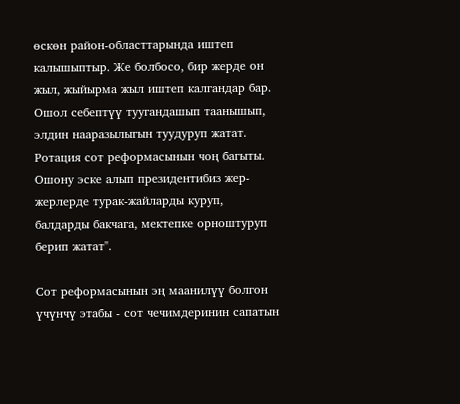өскөн район-областтарында иштеп калышыптыр. Же болбосо, бир жерде он жыл, жыйырма жыл иштеп калгандар бар. Ошол себептүү туугандашып таанышып, элдин нааразылыгын туудуруп жатат. Ротация сот реформасынын чоң багыты. Ошону эске алып президентибиз жер-жерлерде турак-жайларды куруп, балдарды бакчага, мектепке орноштуруп берип жатат".

Сот реформасынын эң маанилүү болгон үчүнчү этабы - сот чечимдеринин сапатын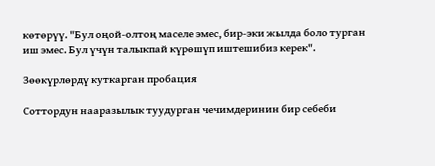көтөрүү. "Бул оңой-олтоң маселе эмес, бир-эки жылда боло турган иш эмес. Бул үчүн талыкпай күрөшүп иштешибиз керек".

Зөөкүрлөрдү куткарган пробация

Соттордун нааразылык туудурган чечимдеринин бир себеби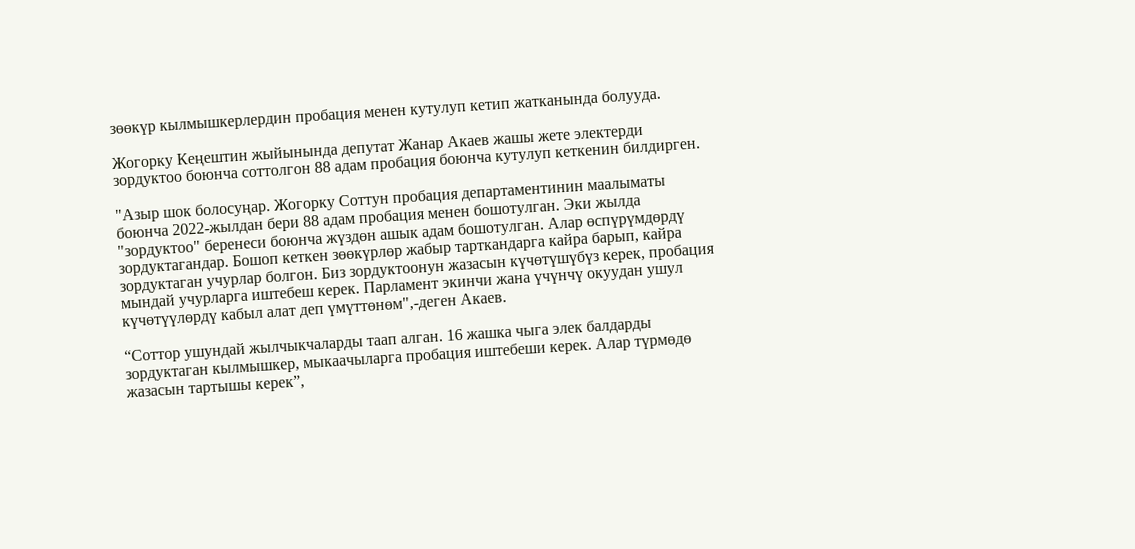зөөкүр кылмышкерлердин пробация менен кутулуп кетип жатканында болууда.

Жогорку Кеңештин жыйынында депутат Жанар Акаев жашы жете электерди зордуктоо боюнча соттолгон 88 адам пробация боюнча кутулуп кеткенин билдирген.

"Азыр шок болосуңар. Жогорку Соттун пробация департаментинин маалыматы боюнча 2022-жылдан бери 88 адам пробация менен бошотулган. Эки жылда "зордуктоо" беренеси боюнча жүздөн ашык адам бошотулган. Алар өспүрүмдөрдү зордуктагандар. Бошоп кеткен зөөкүрлөр жабыр тарткандарга кайра барып, кайра зордуктаган учурлар болгон. Биз зордуктоонун жазасын күчөтүшүбүз керек, пробация мындай учурларга иштебеш керек. Парламент экинчи жана үчүнчү окуудан ушул күчөтүүлөрдү кабыл алат деп үмүттөнөм",-деген Акаев.

“Соттор ушундай жылчыкчаларды таап алган. 16 жашка чыга элек балдарды зордуктаган кылмышкер, мыкаачыларга пробация иштебеши керек. Алар түрмөдө жазасын тартышы керек”,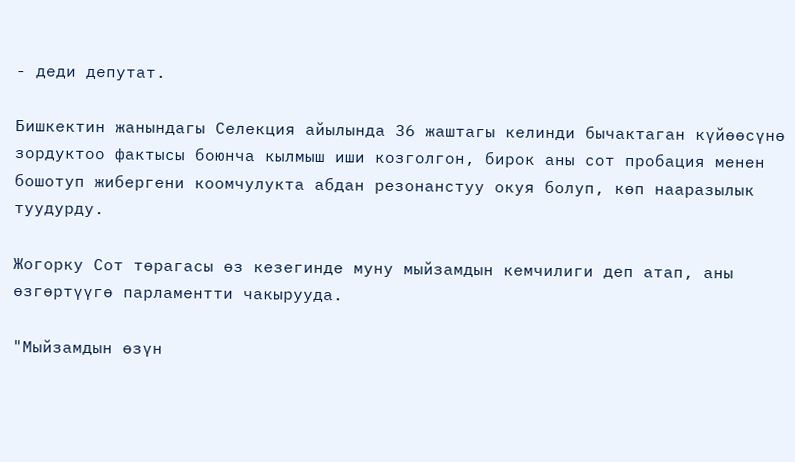- деди депутат.

Бишкектин жанындагы Селекция айылында 36 жаштагы келинди бычактаган күйөөсүнө зордуктоо фактысы боюнча кылмыш иши козголгон, бирок аны сот пробация менен бошотуп жибергени коомчулукта абдан резонанстуу окуя болуп, көп нааразылык туудурду.

Жогорку Сот төрагасы өз кезегинде муну мыйзамдын кемчилиги деп атап, аны өзгөртүүгө парламентти чакырууда.

"Мыйзамдын өзүн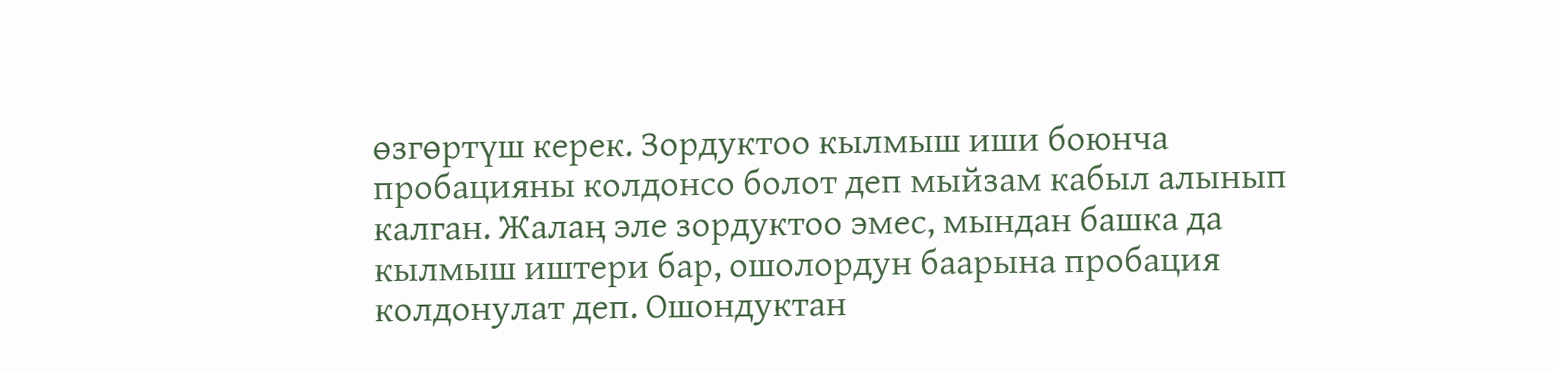өзгөртүш керек. Зордуктоо кылмыш иши боюнча пробацияны колдонсо болот деп мыйзам кабыл алынып калган. Жалаң эле зордуктоо эмес, мындан башка да кылмыш иштери бар, ошолордун баарына пробация колдонулат деп. Ошондуктан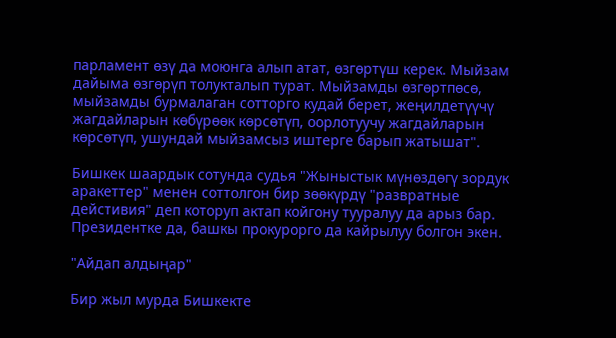парламент өзү да моюнга алып атат, өзгөртүш керек. Мыйзам дайыма өзгөрүп толукталып турат. Мыйзамды өзгөртпөсө, мыйзамды бурмалаган сотторго кудай берет, жеңилдетүүчү жагдайларын көбүрөөк көрсөтүп, оорлотуучу жагдайларын көрсөтүп, ушундай мыйзамсыз иштерге барып жатышат".

Бишкек шаардык сотунда судья "Жыныстык мүнөздөгү зордук аракеттер" менен соттолгон бир зөөкүрдү "развратные дейстивия" деп которуп актап койгону тууралуу да арыз бар. Президентке да, башкы прокурорго да кайрылуу болгон экен.

"Айдап алдыңар"

Бир жыл мурда Бишкекте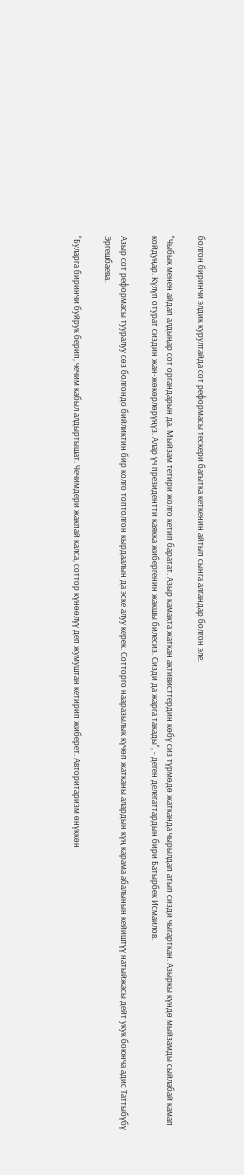болгон биринчи элдик курултайда сот реформасы тескери багытка кеткенин айтып сынга алгандар болгон эле.

"Чыбык менен айдап алдыңар сот органдарын да. Мыйзам тетири жолго кетип баратат. Азыр камакта жаткан активисттердин көбү сиз түрмөдө жатканда чырылдап атып сизди чыгарткан. Азыркы күндө мыйзамды сыйлабай камап койдуңар. Күлүп отурат сиздин жан-жөкөрлөрүңүз. Алар үч президентти каякка жибергенин жакшы билесиз. Сизди да жарга такады", - деген делегаттардын бири Батырбек Исмаилов.

Азыр сот реформасы тууралуу сөз болгондо бийликтин бир колго топтолгон кырдаалын да эске алуу керек. Сотторго нааразылык күчөп жатканы алардын күң карама абалынын кейиштүү натыйжасы дейт укук боюнча адис Таттыбүбү Эргешбаева.

"Буларга биринчи буйрук берип, чечим кабыл алдыртышат. Чечимдери жакпай калса, соттор күнөөлүү деп жумуштан кетирип жиберет. Авторитаризм өнүккөн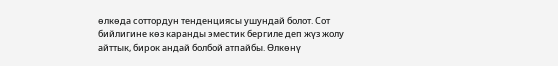өлкөда соттордун тенденциясы ушундай болот. Сот бийлигине көз каранды эместик бергиле деп жүз жолу айттык, бирок андай болбой атпайбы. Өлкөнү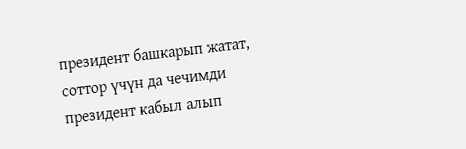президент башкарып жатат, соттор үчүн да чечимди президент кабыл алып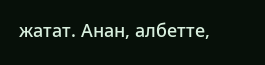жатат. Анан, албетте,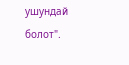ушундай болот".